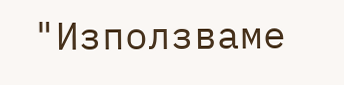"Използваме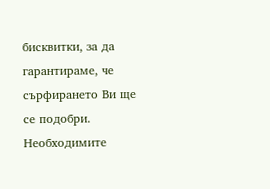бисквитки, за да гарантираме, че сърфирането Ви ще се подобри. Необходимите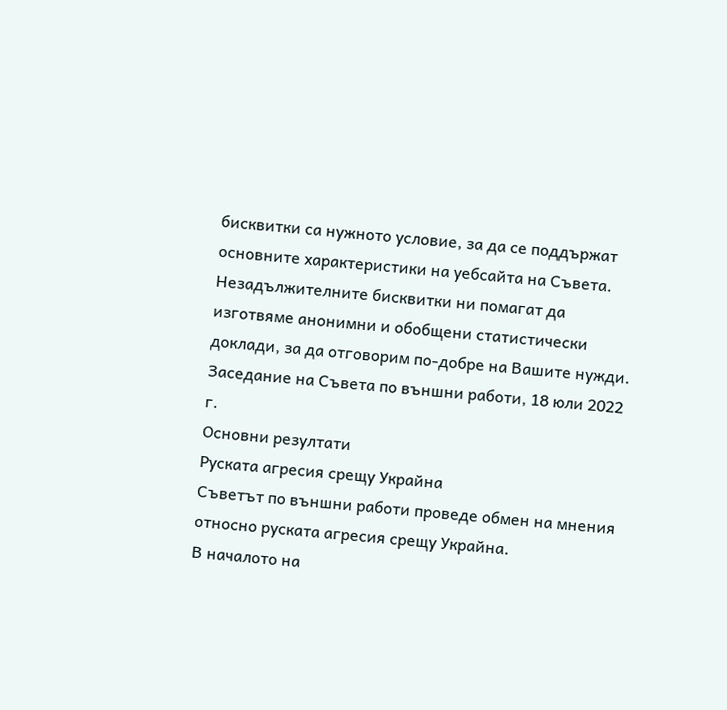бисквитки са нужното условие, за да се поддържат основните характеристики на уебсайта на Съвета. Незадължителните бисквитки ни помагат да изготвяме анонимни и обобщени статистически доклади, за да отговорим по-добре на Вашите нужди.
Заседание на Съвета по външни работи, 18 юли 2022 г.
Основни резултати
Руската агресия срещу Украйна
Съветът по външни работи проведе обмен на мнения относно руската агресия срещу Украйна.
В началото на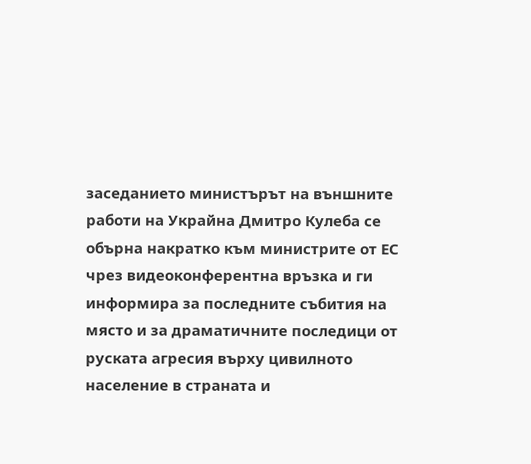заседанието министърът на външните работи на Украйна Дмитро Кулеба се обърна накратко към министрите от ЕС чрез видеоконферентна връзка и ги информира за последните събития на място и за драматичните последици от руската агресия върху цивилното население в страната и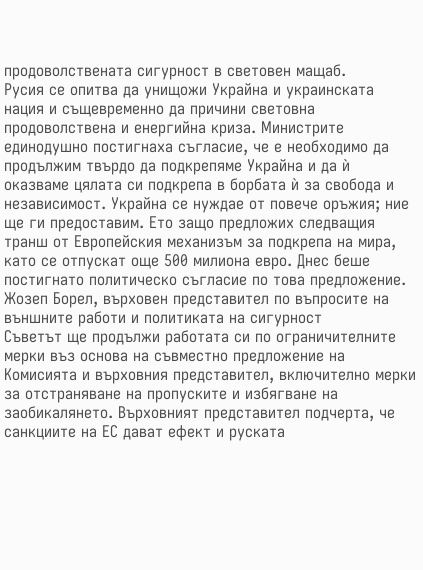продоволствената сигурност в световен мащаб.
Русия се опитва да унищожи Украйна и украинската нация и същевременно да причини световна продоволствена и енергийна криза. Министрите единодушно постигнаха съгласие, че е необходимо да продължим твърдо да подкрепяме Украйна и да ѝ оказваме цялата си подкрепа в борбата ѝ за свобода и независимост. Украйна се нуждае от повече оръжия; ние ще ги предоставим. Ето защо предложих следващия транш от Европейския механизъм за подкрепа на мира, като се отпускат още 500 милиона евро. Днес беше постигнато политическо съгласие по това предложение.
Жозеп Борел, върховен представител по въпросите на външните работи и политиката на сигурност
Съветът ще продължи работата си по ограничителните мерки въз основа на съвместно предложение на Комисията и върховния представител, включително мерки за отстраняване на пропуските и избягване на заобикалянето. Върховният представител подчерта, че санкциите на ЕС дават ефект и руската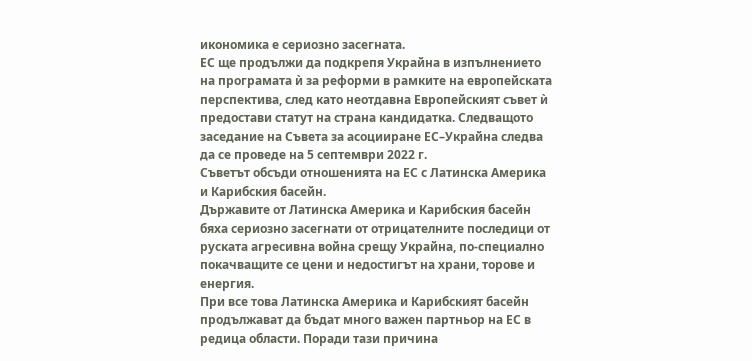икономика е сериозно засегната.
ЕС ще продължи да подкрепя Украйна в изпълнението на програмата ѝ за реформи в рамките на европейската перспектива, след като неотдавна Европейският съвет ѝ предостави статут на страна кандидатка. Следващото заседание на Съвета за асоцииране ЕС–Украйна следва да се проведе на 5 септември 2022 г.
Съветът обсъди отношенията на ЕС с Латинска Америка и Карибския басейн.
Държавите от Латинска Америка и Карибския басейн бяха сериозно засегнати от отрицателните последици от руската агресивна война срещу Украйна, по-специално покачващите се цени и недостигът на храни, торове и енергия.
При все това Латинска Америка и Карибският басейн продължават да бъдат много важен партньор на ЕС в редица области. Поради тази причина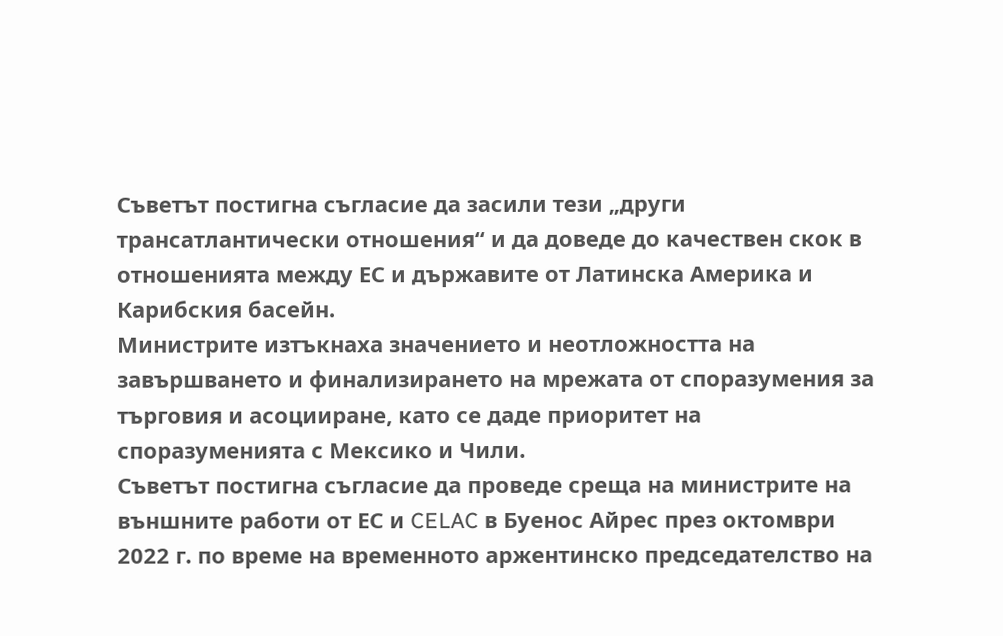Съветът постигна съгласие да засили тези „други трансатлантически отношения“ и да доведе до качествен скок в отношенията между ЕС и държавите от Латинска Америка и Карибския басейн.
Министрите изтъкнаха значението и неотложността на завършването и финализирането на мрежата от споразумения за търговия и асоцииране, като се даде приоритет на споразуменията с Мексико и Чили.
Съветът постигна съгласие да проведе среща на министрите на външните работи от ЕС и CELAC в Буенос Айрес през октомври 2022 г. по време на временното аржентинско председателство на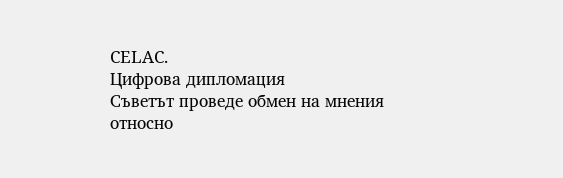CELAC.
Цифрова дипломация
Съветът проведе обмен на мнения относно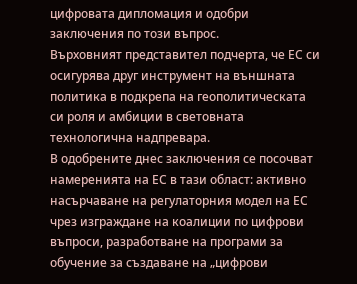цифровата дипломация и одобри заключения по този въпрос.
Върховният представител подчерта, че ЕС си осигурява друг инструмент на външната политика в подкрепа на геополитическата си роля и амбиции в световната технологична надпревара.
В одобрените днес заключения се посочват намеренията на ЕС в тази област: активно насърчаване на регулаторния модел на ЕС чрез изграждане на коалиции по цифрови въпроси, разработване на програми за обучение за създаване на „цифрови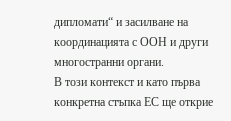дипломати“ и засилване на координацията с ООН и други многостранни органи.
В този контекст и като първа конкретна стъпка ЕС ще открие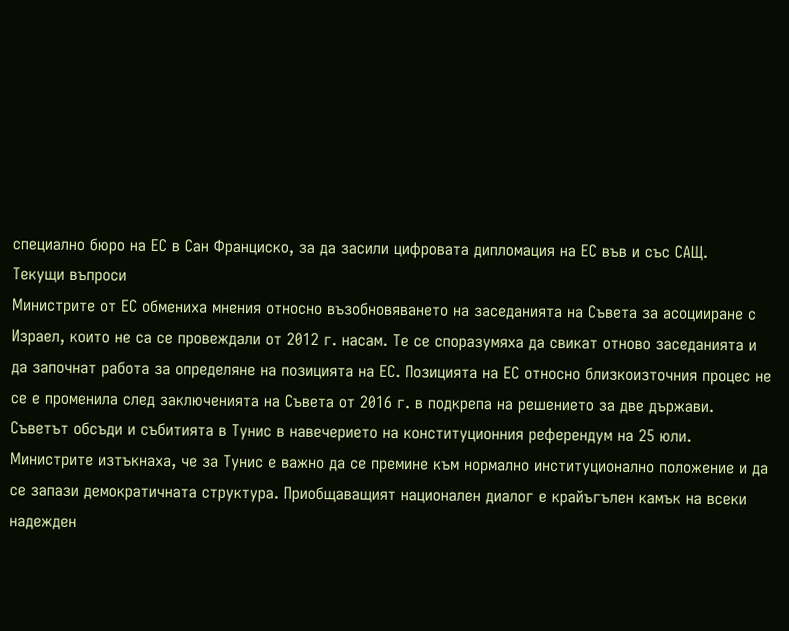специално бюро на ЕС в Сан Франциско, за да засили цифровата дипломация на ЕС във и със САЩ.
Текущи въпроси
Министрите от ЕС обмениха мнения относно възобновяването на заседанията на Съвета за асоцииране с Израел, които не са се провеждали от 2012 г. насам. Те се споразумяха да свикат отново заседанията и да започнат работа за определяне на позицията на ЕС. Позицията на ЕС относно близкоизточния процес не се е променила след заключенията на Съвета от 2016 г. в подкрепа на решението за две държави.
Съветът обсъди и събитията в Тунис в навечерието на конституционния референдум на 25 юли. Министрите изтъкнаха, че за Тунис е важно да се премине към нормално институционално положение и да се запази демократичната структура. Приобщаващият национален диалог е крайъгълен камък на всеки надежден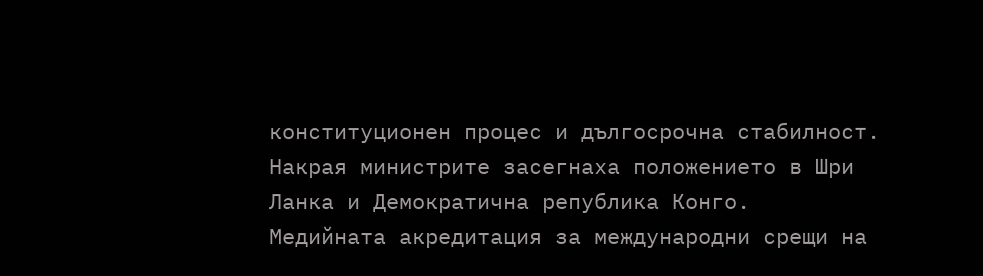конституционен процес и дългосрочна стабилност.
Накрая министрите засегнаха положението в Шри Ланка и Демократична република Конго.
Медийната акредитация за международни срещи на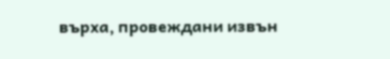върха, провеждани извън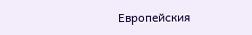Европейския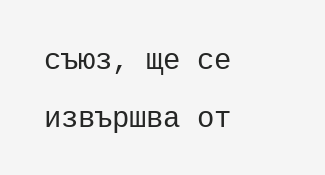съюз, ще се извършва от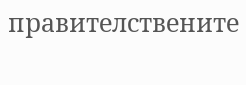правителствените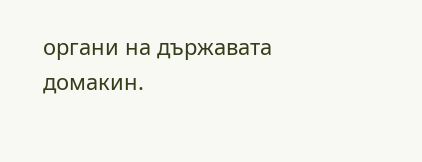органи на държавата домакин.